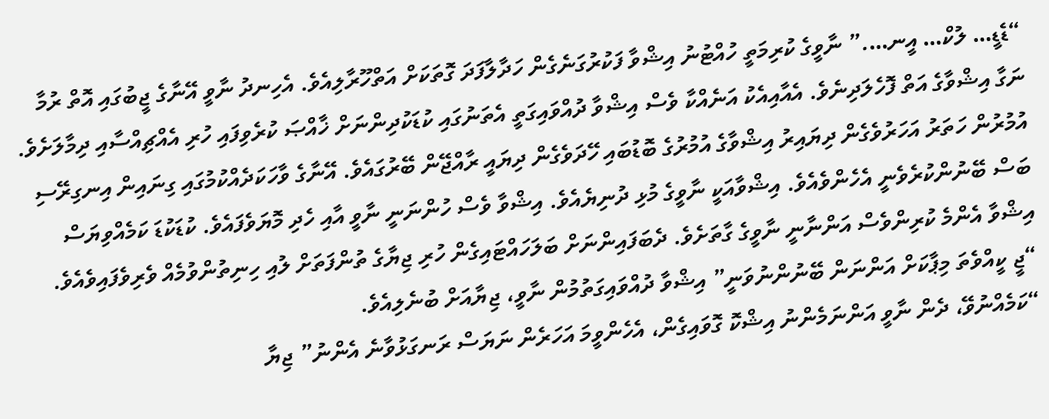“ޑެޑީ… ލުކް… އީނ….” ނާވީގެ ކުރިމަތީ ހުއްޓުނު އިޝްވާ ފަކުރުގަނެގެން ހަދާލާފަދަ ގޮތަކަށް އަތްހޫރާލިއެވެ. އެހިނދު ނާވީ އޭނާގެ ޖީބުގައި އޮތް ރުމާ ނަގާ އިޝްވާގެ އަތް ފޮހެލަދިނެވެ. އެއާއިއެކު އަނެއްކާ ވެސް އިޝްވާ ދުއްވައިގަތީ އެތަނުގައި ކުޑަކުދިންނަށް ޚާއްޞަ ކުރެވިފައި ހުރި އެއްޗިއްސާއި ދިމާލަށެވެ.
އުމުރުން ހަތަރު އަހަރުވެގެން ދިޔައިރު އިޝްވާގެ އުމުރުގެ ބޮޑުބައި ހޭދަވެގެން ދިޔައީ ރާއްޖޭން ބޭރުގައެވެ. އޭނާގެ ވާހަކަދެއްކުމުގައި ގިނައިން އިނގިރޭސި ބަސް ބޭނުންކުރެވެނީ އެހެންވެއެވެ. އިޝްވާއަކީ ނާވީގެ މުޅި ދުނިޔެއެވެ. އިޝްވާ ވެސް ހުންނަނީ ނާވީ އާއި ހެދި މޮޔަވެފައެވެ. ކުޑަކުޑަ ކަމެއްވިޔަސް އިޝްވާ އެންމެ ކުރިންވެސް އަންނާނީ ނާވީގެ ގާތަށެވެ. ދެބަފައިންނަށް ބަލަހައްޓައިގެން ހުރި ޖިޔާގެ ތުންފަތަށް ލުއި ހިނިތުންވުމެއް ވެރިވެފައިވެއެވެ.
“ޖީ ކީއްވެތަ މިޕާކަށް އަންނަން ބޭނުންނުވަނީ” އިޝްވާ ދުއްވައިގަތުމުން ނާވީ، ޖިޔާއަށް ބުނެލިއެވެ.
“ކަމެއްނުވޭ، ދެން ނާވީ އަންނަމެންނު އިޝްކޮ ގޮވައިގެން، އެހެންވީމަ އަހަރެން ނަޔަސް ރަނގަޅުވާނެ އެންނު” ޖިޔާ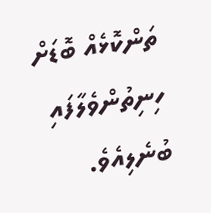ތަންކޮޅެއް ބޮޑަށް ހިނިތުންވެލާފައި ބުނެލިއެވެ.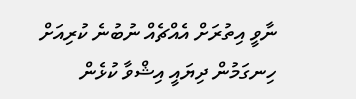ނާވީ އިތުރަށް އެއްޗެއް ނުބުނެ ކުރިއަށް ހިނގަމުން ދިޔައީ އިޝްވާ ކުޅެން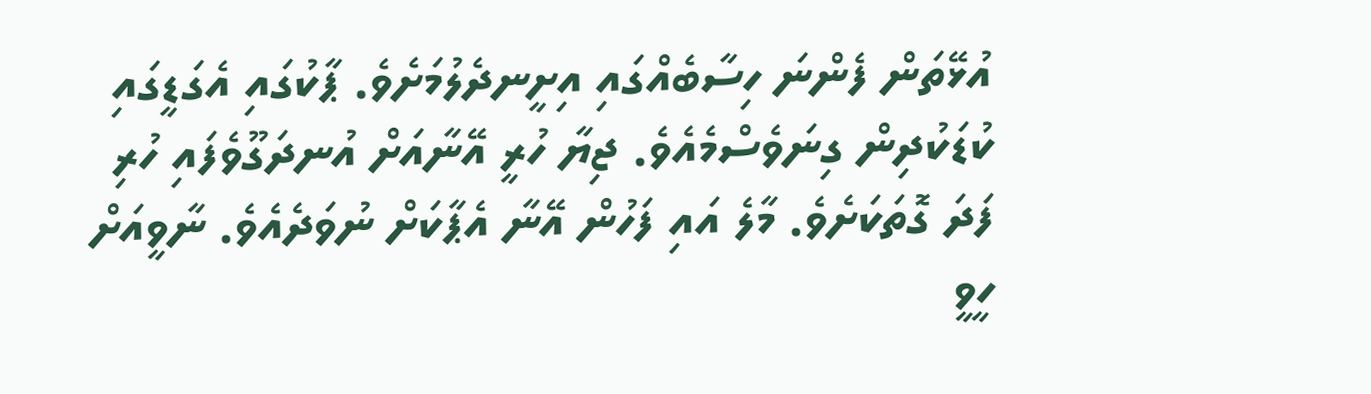އުޅޭތަން ފެންނަ ހިސާބެއްގައި އިށީނދެލުމަށެވެ. ޕާކުގައި އެގަޑީގައި ކުޑަކުދިން ގިނަވެސްމެއެވެ. ޖިޔާ ހުރީ އޭނާއަށް އުނދަގޫވެފައި ހުރި ފަދަ ގޮތަކަށެވެ. މާލެ އައި ފަހުން އޭނާ އެޕާކަށް ނުވަދެއެވެ. ނާވީއަށް ހީވީ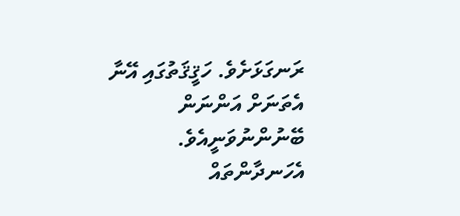ރަނގަޅަށެވެ. ހަޤީޤަތުގައި އޭނާ އެތަނަށް އަންނަން ބޭނުންނުވަނީއެވެ. އެހަނދާންތައް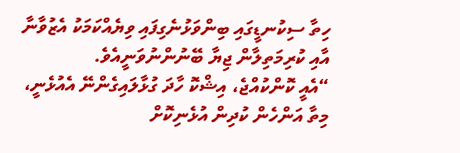ހިތާ ސިކުނޑީގައި ބިންވަޅުނެގިފައި ވިޔެއްކަމަކު އެޒުވާނާ އާއި ކުރިމަތިލާން ޖިޔާ ބޭނުންނުވަނީއެވެ.
“އެއީ ކޮންކުއްޖެ، އިޝްކޮ ހާދަ ގުޅާލައިގެންނޭ އެއުޅެނީ، މިތާ އަންހެން ކުދިން އުޅެނިކޮށް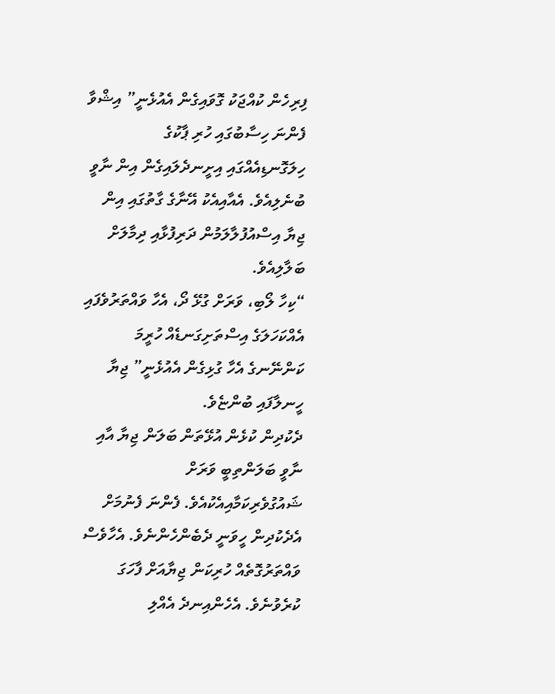ފިރިހެން ކުއްޖަކު ގޮވައިގެން އެއުޅެނީ” އިޝްވާ ފެންނަ ހިސާބުގައި ހުރި ޕާކުގެ ހިލަގޮނޑިއެއްގައި އިށީނދެލައިގެން އިން ނާވީ ބުނެލިއެވެ. އެއާއިއެކު އޭނާގެ ގާތުގައި އިން ޖިޔާ އިސްއުފުލާލަމުން ދަރިފުޅާއި ދިމާލަށް ބަލާލިއެވެ.
“ކިހާ ލޯބި، ވަރަށް ގުޅޭ ދޯ، އެހާ ވައްތަރުވެފައި އެއްކަހަލަގެ އިސްތަށިގަނޑެއް ހުރީމަ ކަންނޭނގެ އެހާ ގުޅިގެން އެއުޅެނީ” ޖިޔާ ހީނލާފައި ބުންޏެވެ.
ދެކުދިން ކުޅެން އުޅޭތަން ބަލަން ޖިޔާ އާއި ނާވީ ބަލަންތިބީ ވަރަށް ޝައުގުވެރިކަމާއިއެކުއެވެ. ފެންނަ ފެނުމަށް އެދެކުދިން ހީވަނީ ދެބެންހެންނެވެ. އެހާވެސް ވައްތަރުގޮތެއް ހުރިކަން ޖިޔާއަށް ފާހަގަ ކުރެވުނެވެ. އެހެންއިނދެ އެއްލި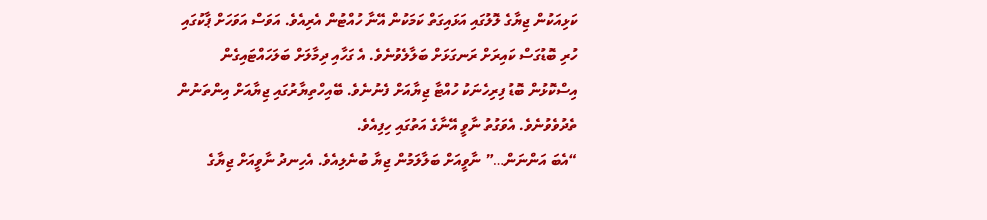ކަޅިއަކުން ޖިޔާގެ ލޮލުގައި އަޅައިގަތް ކަމަކުން އޭނާ ހުއްޓުން އެރިއެވެ. އަވަސް އަވަހަށް ޕާކުގައި ހުރި ބޮޑުގަސް ކައިރަށް ރަނގަޅަށް ބަލާލެވުނެވެ. އެ ގަހާއި ދިމާލަށް ބަލަހައްޓައިގެން އިސްކޮޅުން ބޮޑު ފިރިހެނަކު ހުއްޓާ ޖިޔާއަށް ފެނުނެވެ. ބޭއިހްތިޔާރުގައި ޖިޔާއަށް އިންތަނުން ތެދުވެވުނެވެ. އެވަގުތު ނާވީ އޭނާގެ އަތުގައި ހިފިއެވެ.
“އެބަ އަންނަން…” ނާވީއަށް ބަލާލަމުން ޖިޔާ ބުނެލިއެވެ. އެހިނދު ނާވީއަށް ޖިޔާގެ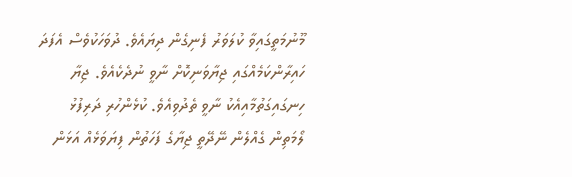މޫނުމަތީގައިވާ ކުލަވަރު ފެނިގެން ދިޔައެވެ. ދުވަހަކުވެސް އެފަދަ ހައިރާންކަމެއްގައި ޖިޔާވަނިކޮށް ނާވީ ނުދެކެއެވެ. ޖިޔާ ހިނގައިގަތުމާއިއެކު ނާވީ ތެދުވިއެވެ. ކުޅެންހުރި ދަރިފުޅު ލޯމަތިން ގެއްލެން ނޭދޭތީ ޖިޔާގެ ފަހަތުން ފިޔަވަޅެއް އަޅަން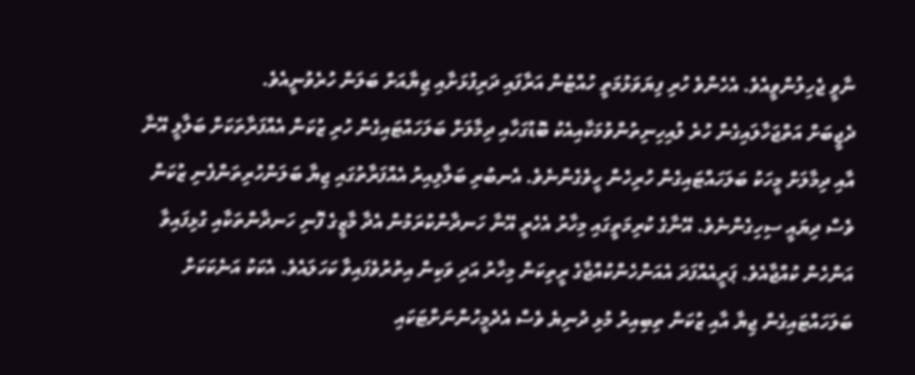ނާވީ ޖެހިލުންވީއެވެ. އެހެންވެ ހުރި ފިޔަވަޅުމަތީ ހުއްޓުން އަރާފައި ދަރިފުޅަށާއި ޖިޔާއަށް ބަލަން ހުރެވުނީއެވެ.
ދެޖީބަށް އަތްޖަހާލައިގެން ހުރެ ލުއިހިނިތުންވުމަކާއިއެކު ބޮޑުގަހާއި ދިމާލަށް ބަލަހައްޓައިގެން ހުރި ޒުކަން އެއްފަރާތަކަށް ބަލާލީ އޭނާ އާއި ދިމާލަށް މީހަކު ބަލަހައްޓައިގެން ހުރިހެން ހީވެގެންނެވެ. އެނބުރި ބަލާލިއިރު އެއްފަރާތުގައި ޖިޔާ ބަލަންހުރިތަންފެނި ޒުކަން ވެސް ދިޔައީ ސިހިގެންނެވެ. އޭނާގެ ކުރިމަތީގައި މިހާރު އެހެރީ އޭނާ ހަނދާންކުރަމުން އެދާ މާޒީގެ ފޮނި ހަނދާންތަކާއި ގުޅިފައިވާ އަންހެން ކުއްޖާއެވެ. ޕަރީއެއްފަދަ އެއަންހެންކުއްޖާގެ ރީތިކަން މިހާރު އަދި ވަކިން އިތުރުވެފައިވާ ކަހަލައެވެ. އެކަކު އަނެކަކަށް ބަލަހައްޓައިގެން ޖިޔާ އާއި ޒުކަން ތިބިއިރު މުޅި ދުނިޔެ ވެސް އެދެމީހުންނަށްޓަކައި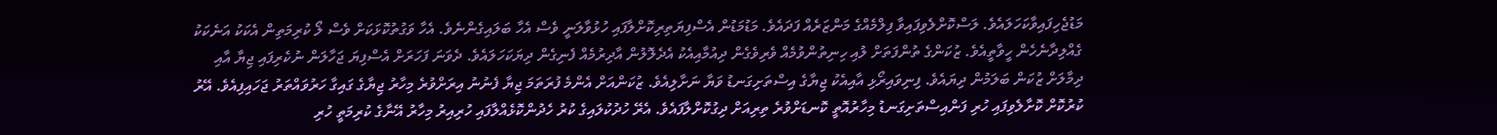މަޑުޖެހިފައިވާކަހަލައެވެ. ލަސްކޮށްލެވިފައިވާ ފިލްމެއްގެ މަންޒަރެއް ފަދައެވެ. މަޑުމަޑުން އެސްފިޔަތިރިކޮށްލާފައި ހުޅުވާލަނީ ވެސް އެހާ ބަލައިގެންނެވެ. އެހާ ވަގުތުކޮޅަކަށް ވެސް ލޯ ކުރިމަތިން އެކަކު އަނެކަކު ގެއްލިދާނެހެން ހީވާތީއެވެ. ޒުކަންގެ ތުންފަތަށް ލުއި ހިނިތުންވުމެއް ވެރިވެގެން ދިއުމާއިއެކު އެދެލޮލުން އާދިރުމެއް ފެނިގެން ދިޔަކަހަލައެވެ. ދެވަނަ ފަހަރަށް އެސްފިޔަ ޖަހާލަން ނުކެރިފައި ޖިޔާ އާއި ދިމާލަށް ޒުކަން ބަލަމުން ދިޔައެވެ. ފިނިވައިރޯޅި އާއިއެކު ޖިޔާގެ އިސްތަށިގަނޑު ވަޔާ ނަށާލިއެވެ. ޒުކަންއަށް އެންމެ ފުރަތަމަ ޖިޔާ ފެނުނު އިރަށްވުރެ މިހާރު ޖިޔާގެ ގައިގާ ހަރުވައްތަރު ޖަހައިފިއެވެ. އޭރު ކުރުކޮށް ކޮށާލެވިފައި ހުރި ފަންއިސްތަށިގަނޑު މިހާރުއޮތީ ކޮނޑަށްވުރެ ތިރިއަށް ދިގުކޮށްލާފައެވެ. އެރޭ ހުދުކުލައިގެ ކުރު ހެދުންކޮޅެއްލާފައި ހުރިއިރު މިހާރު އޭނާގެ ކުރިމަތީ ހުރި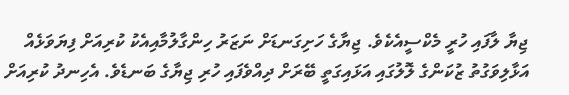ޖިޔާ ލާފައި ހުރީ މެކްސީއެކެވެ. ޖިޔާގެ ހަށިގަނޑަށް ނަޒަރު ހިންގާލުމާއިއެކު ކުރިއަށް ފިޔަވަޅެއް އަޅާލިވަގުތު ޒުކަންގެ ލޮލުގައި އަޅައިގަތީ ބޭރަށް ދިއްވެފައި ހުރި ޖިޔާގެ ބަނޑެވެ. އެހިނދު ކުރިއަށް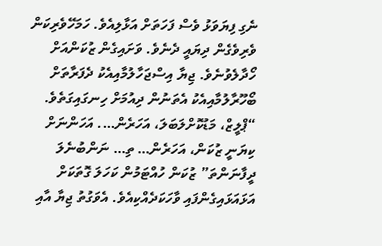ނެގި ފިޔަވަޅު ވެސް ފަހަތަށް އަޅާލިއެވެ. ހަމަހޭވެރިކަން ވެރިވެގެން ދިޔައީ ދެނެވެ. ވަށައިގެން ޒުކަންއަށް ހޯދާލެވުނެވެ. ޖިޔާ އިސްޖަހާލުމާއިއެކު ދެފަރާތަށް ބޯހޫރާލުމާއިއެކު އެތަނުން ދިއުމަށް ހިނގައިގަތެވެ.
“ޕްލީޒް، މަޑުކޮށްލަބަލަ، އަހަރެން…. އަހަންނަށް ކިޔަނީ ޒުކަން، އަހަރެން… ތި… ނަންބުނެލަ ދީފާނަންތަ” ޒުކަން ހުއްޓަމުން ކަހަލަ ގޮތަކަށް އަޅައަޅައިގެންފައި ވާހަކަދެއްކިއެވެ. އެވަގުތު ޖިޔާ އާއި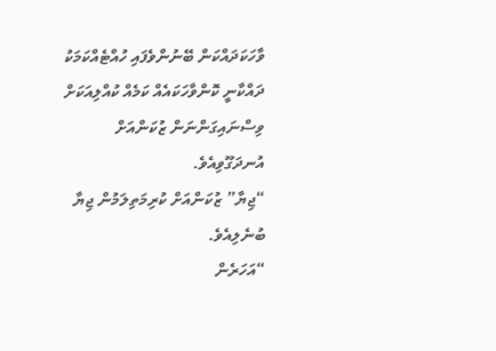ވާހަކަދައްކަން ބޭނުންވެފައި ހުއްޓެއްކަމަކު ދައްކާނީ ކޮންވާހަކައެއް ކަމެއް ކުއްލިއަކަށް ވިސްނައިގަންނަން ޒުކަންއަށް އުނދަގޫވިއެވެ.
“ޖިޔާ” ޒުކަންއަށް ކުރިމަތިލަމުން ޖިޔާ ބުނެލިއެވެ.
“އަހަރެން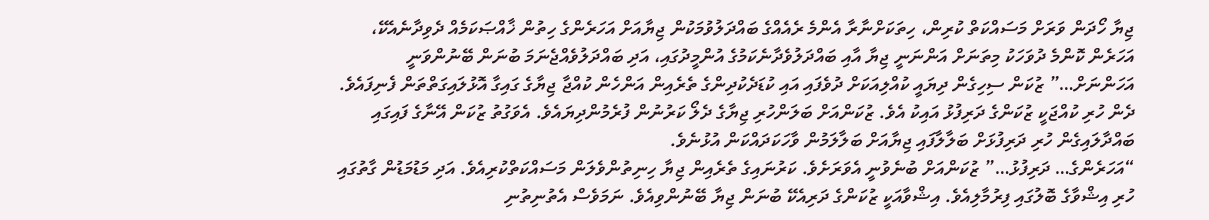ޖިޔާ ހޯދަން ވަރަށް މަސައްކަތް ކުރިން، ހިތަކަށްނާރާ އެންމެ ރެއެއްގެ ބައްދަލުވުމަކުން ޖިޔާއަށް އަހަރެންގެ ހިތުން ޚާއްޞަކަމެއް ދެވިދާނެއެކޭ، އަހަރެން ކޮންމެ ދުވަހަކު މިތަނަށް އަންނަނީ ޖިޔާ އާއި ބައްދަލުވެދާނެކަމުގެ އުންމީދުގައި، އަދި ބައްދަލުވެއްޖެނަމަ ބުނަން ބޭނުންވަނީ އަހަންނަށް…” ޒުކަން ސިހިގެން ދިޔައީ ކުއްލިއަކަށް ދުވެފައި އައި ކުޑަދެކުދިންގެ ތެރެއިން އަންހެން ކުއްޖާ ޖިޔާގެ ގައިގާ އޮޅުލައިގަތްތަން ފެނިފައެވެ. ދެން ހުރި ކުއްޖަކީ ޒުކަންގެ ދަރިފުޅު އައިކު އެވެ. ޒުކަންއަށް ބަލަންހުރި ޖިޔާގެ ދެލޯ ކަރުނުން ފުރެމުންދިޔައެވެ. އެވަގުތު ޒުކަން އޭނާގެ ފައިގައި ބައްދާލައިގެން ހުރި ދަރިފުޅަށް ބަލާލާފައި ޖިޔާއަށް ބަލާލަމުން ވާހަކަދައްކަން އުޅުނެވެ.
“އަހަރެންގެ… ދަރިފުޅު…” ޒުކަންއަށް ބުނެވުނީ އެވަރަށެވެ. ކަރުނައިގެ ތެރެއިން ޖިޔާ ހިނިތުންވެލަން މަސައްކަތްކުރިއެވެ. އަދި މަޑުމަޑުން ގާތުގައި ހުރި އިޝްވާގެ ބޮލުގައި ފިރުމާލިއެވެ. އިޝްވާއަކީ ޒުކަންގެ ދަރިއެކޭ ބުނަން ޖިޔާ ބޭނުންވިއެވެ. ނަމަވެސް އެތުނިތުނި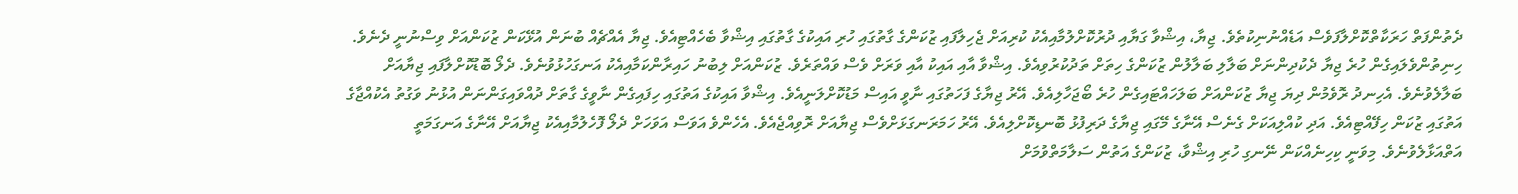ދެތުންފަތް ހަރަކާތްކޮށްލާފަވެސް އަޑެއްނުނިކުތެވެ. ޖިޔާ، އިޝްވާ ގަޔާއި ދުރުކޮށްލުމާއިއެކު ކުރިއަށް ޖެހިލާފައި ޒުކަންގެ ގާތުގައި ހުރި އައިކުގެ ގާތުގައި އިޝްވާ ބެހެއްޓިއެވެ. ޖިޔާ އެއްޗެއް ބުނަން އުޅޭކަން ޒުކަންއަށް ވިސްނުނީ ދެނެވެ. ހިނިތުންވެލައިގެން ހުރެ ޖިޔާ ދެކުދިންނަށް ބަލާލި ބަލާލުން ޒުކަންގެ ހިތަށް ތަދުކުރުވިއެވެ. އިޝްވާ އާއި އައިކު އާއި ވަރަށް ވެސް ވައްތަރެވެ. ޒުކަންއަށް ލިބުނު ހައިރާންކަމާއިއެކު އަނގަހުޅުވުނެވެ. ދެލޯ ބޮޑުކޮށްލާފައި ޖިޔާއަށް ބަލާލެވުނެވެ. އެހިނދު ރޮވެމުން ދިޔަ ޖިޔާ ޒުކަންއަށް ބަލަހައްޓައިގެން ހުރެ ބޯޖަހާލިއެވެ. އޭރު ޖިޔާގެ ފަހަތުގައި ނާވީ އައިސް މަޑުކޮށްލަނީއެވެ. އިޝްވާ އައިކުގެ އަތުގައި ހިފައިގެން ނާވީގެ ގާތަށް ދުއްވައިގަންނަން އުޅުނު ވަގުތު އެކުއްޖާގެ އަތުގައި ޒުކަން ހިފޭއްޓިއެވެ. އަދި ކުއްލިއަކަށް ގެނެސް އޭނާގެ މޭގައި ޖިޔާގެ ދަރިފުޅު ބޮނޑިކޮށްލިއެވެ. އޭރު ހަމަރަނގަޅަށްވެސް ޖިޔާއަށް ރޮވިއްޖެއެވެ. އެހެންވެ އަވަސް އަވަހަށް ދެލޯ ފޮހެލުމާއިއެކު ޖިޔާއަށް އޭނާގެ އަނގަމަތީ އަތްއަޅާލެވުނެވެ. މިވަނީ ކިހިނެއްކަން ނޭނގި ހުރި އިޝްވާ، ޒުކަންގެ އަތުން ސަލާމަތްވުމަށް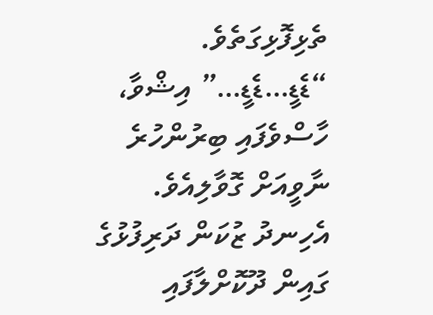ތެޅިފޮޅިގަތެވެ.
“ޑެޑީ…ޑެޑީ…” އިޝްވާ، ހާސްވެފައި ބިރުންހުރެ ނާވީއަށް ގޮވާލިއެވެ. އެހިނދު ޒުކަން ދަރިފުޅުގެ ގައިން ދޫކޮށްލާފައި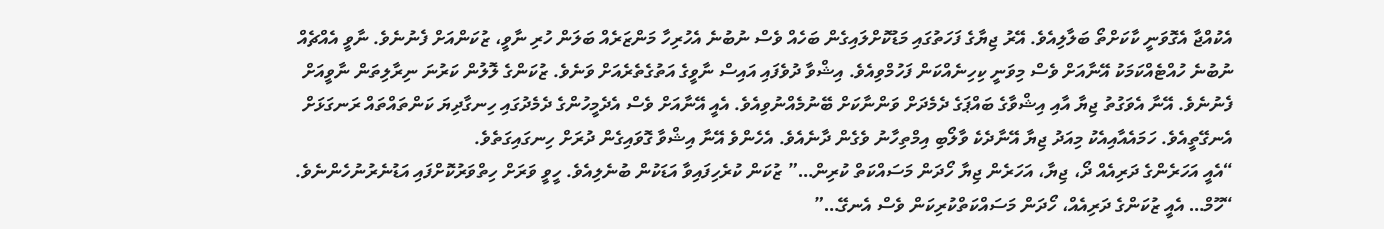އެކުއްޖާ އެގޮވަނީ ކާކަށްތޯ ބަލާލިއެވެ. އޭރު ޖިޔާގެ ފަހަތުގައި މަޑުކޮށްލައިގެން ބަހެއް ވެސް ނުބުނެ އެހުރިހާ މަންޒަރެއް ބަލަން ހުރި ނާވީ، ޒުކަންއަށް ފެނުނެވެ. ނާވީ އެއްޗެއް ނުބުނެ ހުއްޓެއްކަމަކު އޭނާއަށް ވެސް މިވަނީ ކިހިނެއްކަން ފަހުމްވިއެވެ. އިޝްވާ ދުވެފައި އައިސް ނާވީގެ އަތުގެތެރެއަށް ވަނެވެ. ޒުކަންގެ ލޮލުން ކަރުނަ ނިރާލިތަން ނާވީއަށް ފެނުނެވެ. އޭނާ އެވަގުތު ޖިޔާ އާއި އިޝްވާގެ ބައްޕަގެ ދެމެދަށް ވަންނާކަށް ބޭނުމެއްނުވިއެވެ. އެއީ އޭނާއަށް ވެސް އެދެމީހުންގެ ދެމެދުގައި ހިނގާދިޔަ ކަންތައްތައް ރަނގަޅަށް އެނގޭތީއެވެ. ހަމައެއާއިއެކު މިއަދު ޖިޔާ އޭނާދެކެ ވާލޯބި އިމްތިހާނު ވެގެން ދާނެއެވެ. އެހެންވެ އޭނާ އިޝްވާ ގޮވައިގެން ދުރަށް ހިނގައިގަތެވެ.
“އެއީ އަހަރެންގެ ދަރިއެއް ދޯ، ޖިޔާ، އަހަރެން ޖިޔާ ހޯދަން މަސައްކަތް ކުރިން…” ޒުކަން ކުރެހިފައިވާ އަޑަކުން ބުނެލިއެވެ. ހީވީ ވަރަށް ހިތްވަރުކޮށްފައި އަޑުނެރުނުހެންނެވެ.
“ހޫމް… އެއީ ޒުކަންގެ ދަރިއެއް، ހޯދަން މަސައްކަތްކުރިކަން ވެސް އެނގޭ…”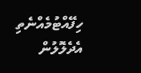ހިފޭއްޓުމެއްނެތި އެދެލޮލުން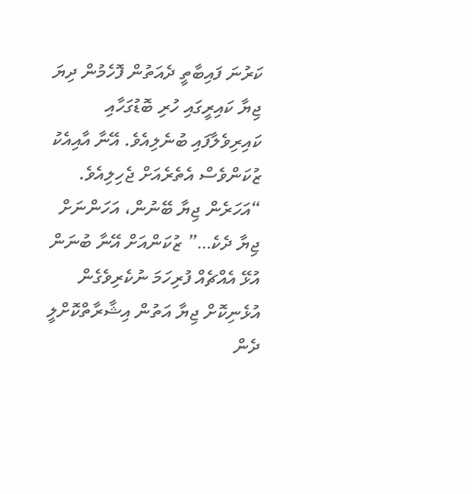ކަރުނަ ފައިބާތީ ދެއަތުން ފޮހެމުން ދިޔަ ޖިޔާ ކައިރީގައި ހުރި ބޮޑުގަހާއި ކައިރިވެލާފައި ބުނެލިއެވެ. އޭނާ އާއިއެކު ޒުކަންވެސް އެތެރެއަށް ޖެހިލިއެވެ.
“އަހަރެން ޖިޔާ ބޭނުން، އަހަންނަށް ޖިޔާ ދެކެ…” ޒުކަންއަށް އޭނާ ބުނަން އުޅޭ އެއްޗެއް ފުރިހަމަ ނުކެރިވެގެން އުޅެނިކޮށް ޖިޔާ އަތުން އިޝާރާތްކޮށްލީ ދެން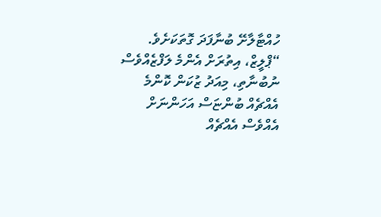ހުއްޓާލާށޭ ބުނާފަދަ ގޮތަކަށެވެ.
“ޕްލީޒް، އިތުރަށް އެންމެ ލަފްޒެއްވެސް ނުބުނާތި، މިއަދު ޒުކަން ކޮންމެ އެއްޗެއް ބުންޏަސް އަހަންނަށް އެއްވެސް އެއްޗެއް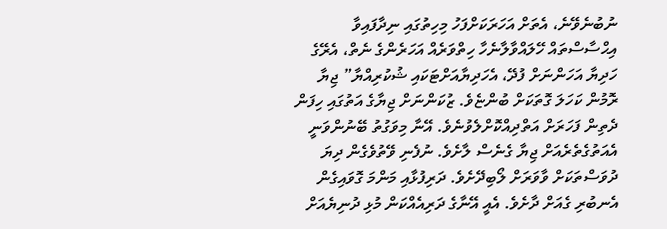ނުބުނެވޭނެ، އެތަށް އަހަރަކަށްފަހު މިހިތުގައި ނިދާފައިވާ އިޙްސާސްތައް ހޭލައްވާލާނެހާ ހިތްވަރެއް އަހަރެންގެ ނެތް، އެރޭގެ ހަދިޔާ އަހަންނަށް ފުދޭ، އެހަދިޔާއަށްޓަކައި ޝުކުރިއްޔާ” ޖިޔާ ރޮމުން ކަހަލަ ގޮތަކަށް ބުންޏެވެ. ޒުކަންނަށް ޖިޔާގެ އަތުގައި ހިފަން ދެތިން ފަހަރަށް އަތްދިއްކޮށްލެވުނެވެ. އޭނާ މިވަގުތު ބޭނުންވަނީ އެއަތުގެތެރެއަށް ޖިޔާ ގެނެސް ލާށެވެ. ނުފެނި ވޭތުވެގެން ދިޔަ ދުވަސްތަކަށް ވާވަރަށް ލޯބިދޭށެވެ. ދަރިފުޅާއި މަންމަ ގޮވައިގެން އެނބުރި ގެއަށް ދާށެވެ. އެއީ އޭނާގެ ދަރިއެއްކަން މުޅި ދުނިޔެއަށް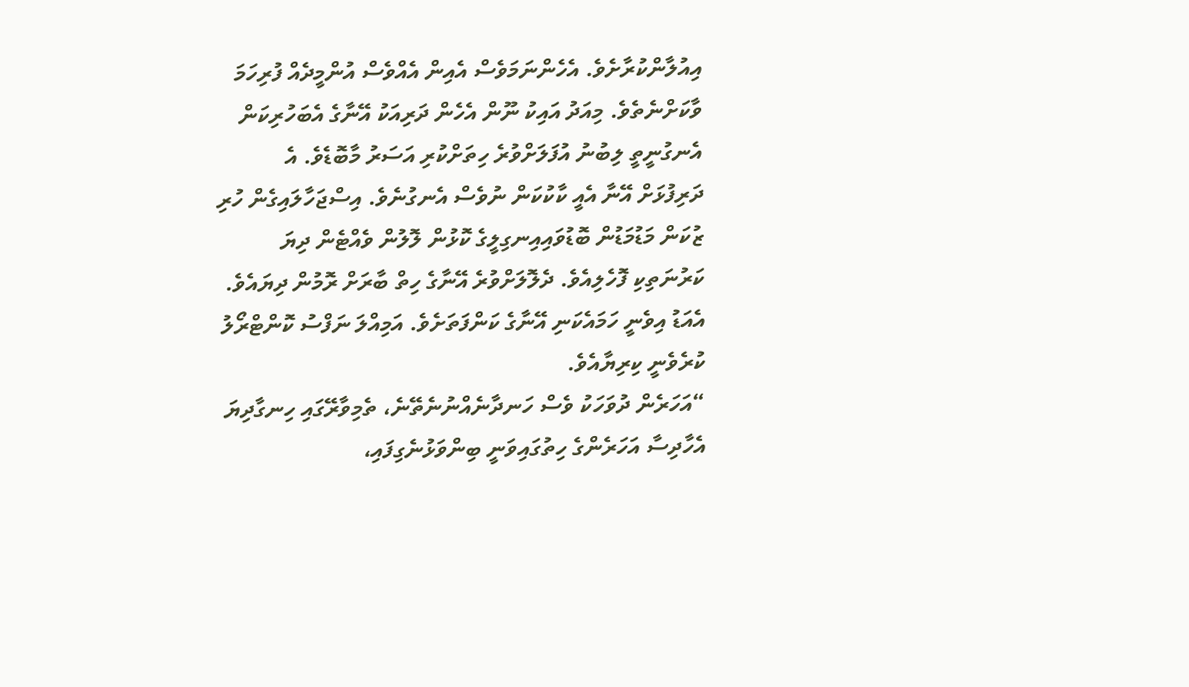އިއުލާންކުރާށެވެ. އެހެންނަމަވެސް އެއިން އެއްވެސް އުންމީދެއް ފުރިހަމަ ވާކަށްނެތެވެ. މިއަދު އައިކު ނޫން އެހެން ދަރިއަކު އޭނާގެ އެބަހުރިކަން އެނގުނީތީ ލިބުނު އުފަލަށްވުރެ ހިތަށްކުރި އަސަރު މާބޮޑެވެ. އެ ދަރިފުޅަށް އޭނާ އެއީ ކާކުކަން ނުވެސް އެނގުނެވެ. އިސްޖަހާލައިގެން ހުރި ޒުކަން މަޑުމަޑުން ބޮޑުވައިއިނގިލީގެ ކޮޅުން ލޮލުން ވެއްޓެން ދިޔަ ކަރުނަތިކި ފޮހެލިއެވެ. ދެލޮލަށްވުރެ އޭނާގެ ހިތް ބާރަށް ރޮމުން ދިޔައެވެ. އެއަޑު އިވެނީ ހަމައެކަނި އޭނާގެ ކަންފަތަށެވެ. އަމިއްލަ ނަފްސު ކޮންޓްރޯލު ކުރެވެނީ ކިރިޔާއެވެ.
“އަހަރެން ދުވަހަކު ވެސް ހަނދާނެއްނުނެތޭނެ، ތެމިވާރޭގައި ހިނގާދިޔަ އެހާދިސާ އަހަރެންގެ ހިތުގައިވަނީ ބިންވަޅުނެގިފައި،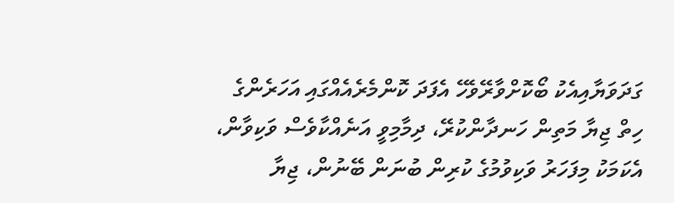ގަދަވަޔާއިއެކު ބޯކޮށްވާރޭވެހޭ އެފަދަ ކޮންމެރެއެއްގައި އަހަރެންގެ ހިތް ޖިޔާ މަތިން ހަނދާންކުރޭ، ދިމާމިވީ އަނެއްކާވެސް ވަކިވާން، އެކަމަކު މިފަހަރު ވަކިވުމުގެ ކުރިން ބުނަން ބޭނުން، ޖިޔާ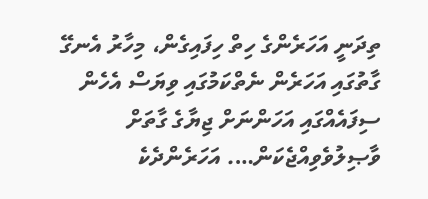ތިދަނީ އަހަރެންގެ ހިތް ހިފައިގެން، މިހާރު އެނގޭ ގާތުގައި އަހަރެން ނެތްކަމުގައި ވިޔަސް އެހެން ސިފައެއްގައި އަހަންނަށް ޖިޔާގެ ގާތަށް ވާޞިލުވެވިއްޖެކަން…. އަހަރެންދެކެ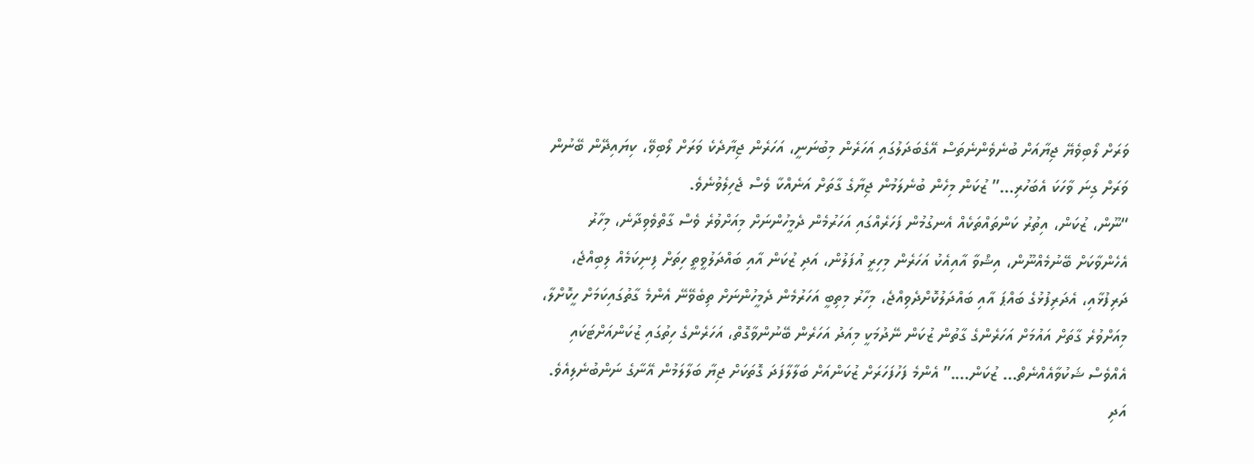ވަރަށް ލޯބިވެޔޭ ޖިޔާއަށް ބުނެވެންނެތަސް އޭގެބަދަލުގައި އަހަރެން މިބުނަނީ، އަހަރެން ޖިޔާދެކެ ވަރަށް ލޯބިވޭ، ކިޔައިދޭން ބޭނުން ވަރަށް ގިނަ ވާހަކަ އެބަހުރި…” ޒުކަން މިހެން ބުނެލަމުން ޖިޔާގެ ގާތަށް އަނެއްކާ ވެސް ޖެހިލެވުނެވެ.
“ނޫން، ޒުކަން، އިތުރު ކަންތައްތަކެއް އެނގުމުން ފަހަރެއްގައި އަހަރުމެން ދެމީހުންނަށް މިއަށްވުރެ ވެސް ގާތްވެވިދާނެ، މިހާރު އެހެންވާކަށް ބޭނުމެއްނޫން، އިޝްވާ އާއިއެކު އަހަރެން މިހިރީ އުފަލުން، އަދި ޒުކަން އާއި ބައްދަލުވީތީ ހިތަށް ފިނިކަމެއް ލިބިއްޖެ، ދަރިފުޅާއި، އެދަރިފުޅުގެ ބައްޕަ އާއި ބައްދަލުކޮށްދެވިއްޖެ، މިހާރު މިތިބީ އަހަރުމެން ދެމީހުންނަށް ތިބެވޭނޭ އެންމެ ގާތުގައިކަމަށް ހީކޮށްލާ، މިއަށްވުރެ ގާތަށް އައުމަށް އަހަރެންގެ ގާތުން ޒުކަން ނޭދުމަކީ މިއަދު އަހަރެން ބޭނުންވާގޮތް، އަހަރެންގެ ހިތުގައި ޒުކަންއަށްޓަކައި އެއްވެސް ޝަކުވާއެއްނެތް… ޒުކަން….” އެންމެ ފަހުފަހަރަށް ޒުކަންއަށް ބަލާލާފަދަ ގޮތަކަށް ޖިޔާ ބަލާލަމުން އޭނާގެ ނަންބުނެލިއެވެ. އަދި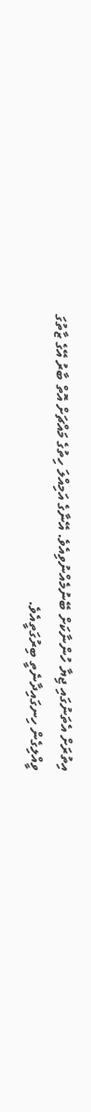އިތުރަށް އެތަނުގައި ޖިޔާ ހުންނާކަށް ބޭނުމެއްނުވިއެވެ. އޭނާގެ އަމިއްލަ ހިތުގެ މައްޗަށް އޮތް ބާރު އޭގެ ޒާތުގަ ވީއްލިގެން ހިނގައިދާނެތީ ބިރުގަތީއެވެ.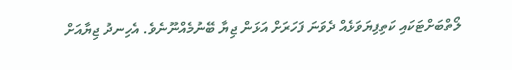ލޯތްބަށްޓަކައި ކަތިފިޔަވަޅެއް ދެވަނަ ފަހަރަށް އަޅަން ޖިޔާ ބޭނުމެއްނޫނެވެ. އެހިނދު ޖިޔާއަށް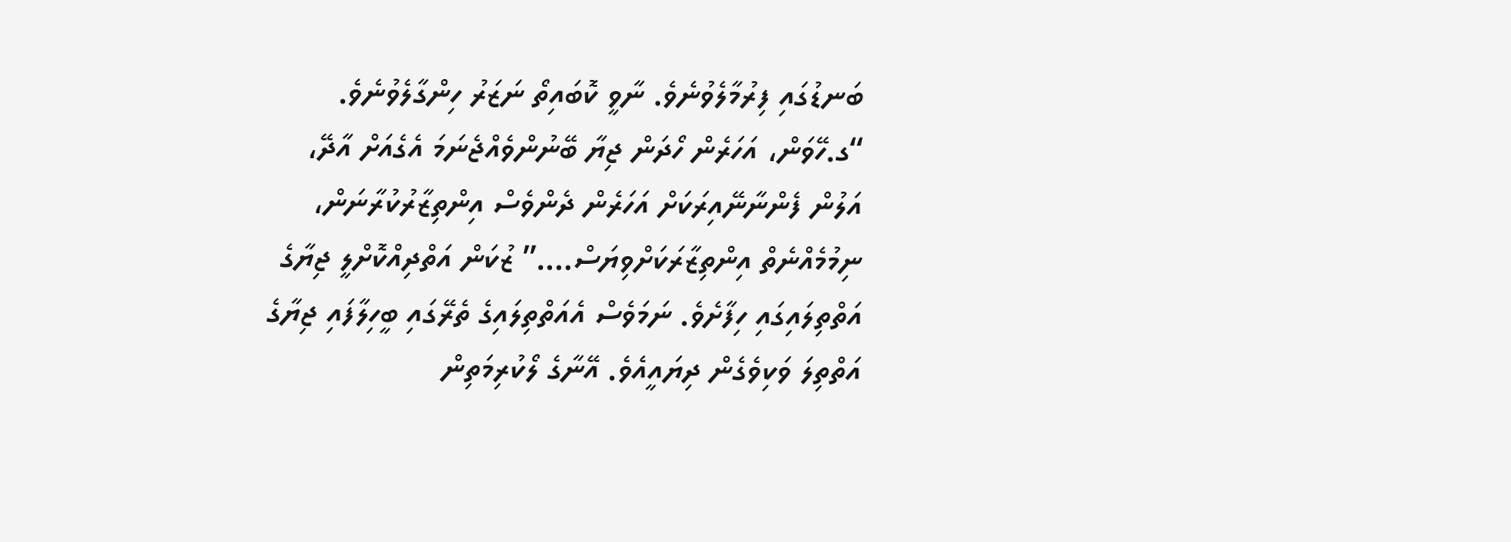ބަނޑުގައި ފިރުމާލެވުނެވެ. ނާވީ ކޮބައިތޯ ނަޒަރު ހިންގާލެވުނެވެ.
“ގ.ހޭވަން، އަހަރެން ހޯދަން ޖިޔާ ބޭނުންވެއްޖެނަމަ އެގެއަށް އާދޭ، އަލުން ފެންނާނޭއިރަކަށް އަހަރެން ދެންވެސް އިންތިޒާރުކުރާނަން، ނިމުމެއްނެތް އިންތިޒާރަކަށްވިޔަސް….” ޒުކަން އަތްދިއްކޮށްލީ ޖިޔާގެ އަތްތިލައިގައި ހިފާށެވެ. ނަމަވެސް އެއަތްތިލައިގެ ތެރޭގައި ބީހިލާފައި ޖިޔާގެ އަތްތިލަ ވަކިވެގެން ދިޔައީއެވެ. އޭނާގެ ލޯކުރިމަތިން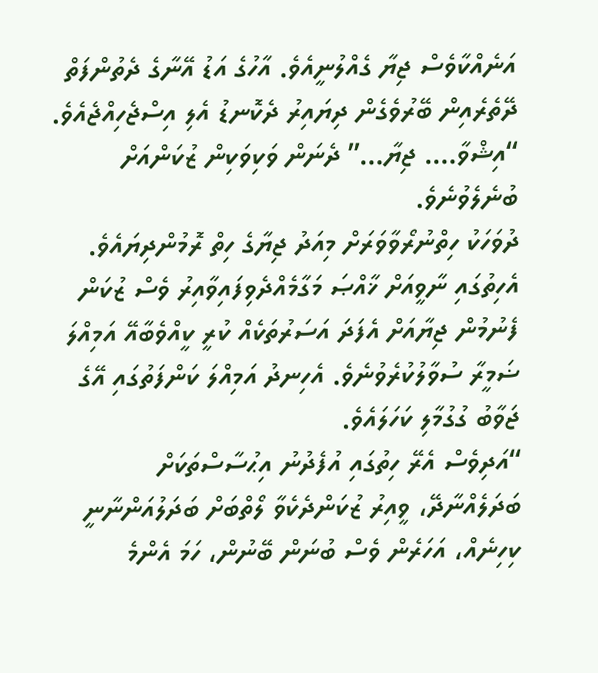އަނެއްކާވެސް ޖިޔާ ގެއްލުނީއެވެ. އާހުގެ އަޑު އޭނާގެ ދެތުންފަތް ދޭތެރެއިން ބޭރުވެގެން ދިޔައިރު ދެކޮނޑު އެލި އިސްޖެހިއްޖެއެވެ.
“އިޝްވާ…. ޖިޔާ…” ދެނަން ވަކިވަކިން ޒުކަންއަށް ބުނެލެވުނެވެ.
ދުވަހަކު ހިތްނުރޯވާވަރަށް މިއަދު ޖިޔާގެ ހިތް ރޮމުންދިޔައެވެ. އެހިތުގައި ނާވީއަށް ޚާއްޞަ މަގާމެއްދެވިފައިވާއިރު ވެސް ޒުކަން ފެނުމުން ޖިޔާއަށް އެފަދަ އަސަރުތަކެއް ކުރީ ކީއްވެބާއޭ އަމިއްލަ ޟަމީރާ ސުވާލުކުރެވުނެވެ. އެހިނދު އަމިއްލަ ކަންފަތުގައި އޭގެ ޖަވާބު ގުގުމާލި ކަހަލައެވެ.
“އަދިވެސް އެރޭ ހިތުގައި އުފެދުނު އިޙުސާސްތަކަށް ބަދަލެއްނާދޭ، ވީއިރު ޒުކަންދެކެވާ ލޯތްބަށް ބަދަލުއަންނާނީ ކިހިނެއް، އަހަރެން ވެސް ބުނަން ބޭނުން، ހަމަ އެންމެ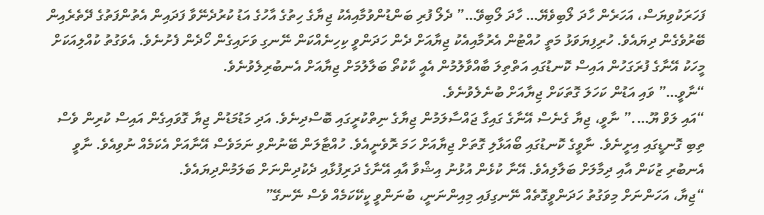ފަހަރަކުވިޔަސް، އަހަރެން ހާދަ ލޯބިވެޔޭ… ހާދަ ލޯބިވޭ…” ދެލޯ ފުރި ބަންޑުންވުމާއިއެކު ޖިޔާގެ ހިތުގެ އާހުގެ އަޑު ކުރުދެނޭވާ ފަދައިން އެތުންފަތުގެ ދޭތެރެއިން ބޭރުވެގެން ދިޔައެވެ. ހުރިފިޔަވަޅު މަތީ ހުއްޓުން އެރުމާއިއެކު ޖިޔާއަށް ދެން ހަދަންވީ ކިހިނެއްކަން ނޭނގި ވަށައިގެން ހޯދެން ފެށުނެވެ. އެވަގުތު ކުއްލިއަކަށް މީހަކު އޭނާގެ ފުރަގަހުން އައިސް ކޮނޑުގައި އަތްތިލަ ބާއްވާލުމުން އެއީ ކާކުތޯ ބަލާލުމަށް ޖިޔާއަށް އެނބުރިލެވުނެވެ.
“ނާވީ…” ވައި އަޑުން ކަހަލަ ގޮތަކަށް ޖިޔާއަށް ބުނެލެވުނެވެ.
“އައި ލަވް ޔޫ….” ނާވީ، ޖިޔާ ގެނެސް އޭނާގެ ގައިގާ ޖައްސާލަމުން ޖިޔާގެ ނިތްކުރީގައި ބޮސްދިނެވެ. އަދި މަޑުމަޑުން ޖިޔާ ގޮވައިގެން އައިސް ކުރިން ވެސް ތިބި ގޮނޑީގައި އިށީނެވެ. ނާވީގެ ކޮނޑުގައި ބޯއަޅާލި ގޮތަށް ޖިޔާއަށް ހަމަ ރޮވެނީއެވެ. ހުއްޓާލަން ބޭނުންވި ނަމަވެސް އޭނާއަށް އެކަމެއް ނުވިއެވެ. ނާވީ އެނބުރި ޒުކަން އާއި ދިމާލަށް ބަލާލިއެވެ. އޭނާ ކުޅެން އުޅުނު އިޝްވާ އާއި އޭނާގެ ދަރިފުޅާއި ދެކުދިންނަށް ބަލަމުންދިޔައެވެ.
“ޖިޔާ، އަހަންނަށް މިވަގުތު ހަދަންވީގޮތެއް ނޭނގިފައި މިއިންނަނީ، ބުނަންވީ ކީކޭކަމެއް ވެސް ނޭނގޭ”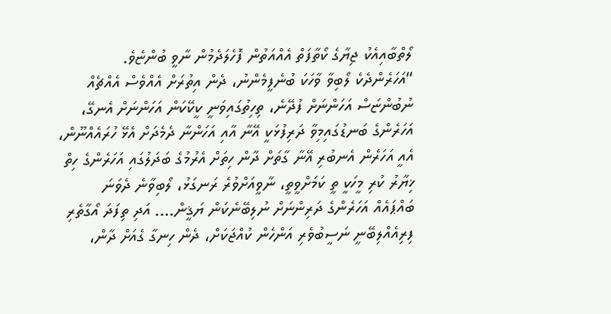ލޯތްބާއިއެކު ޖިޔާގެ ކޯތާފަތް އެއްއަތުން ފޮހެލަދެމުން ނާވީ ބުންޏެވެ.
“އަހަރެންދެކެ ލޯބިވާ ވާހަކަ ބުނެފީމެންނު، ދެން އިތުރަށް އެއްވެސް އެއްޗެއް ނުބުންޏަސް އަހަންނަށް ފުދޭނެ، ތިހިތުގައިވަނީ ކީކޭކަން އަހަންނަށް އެނގޭ، އަހަރެންގެ ބަނޑުގައިމިވާ ދަރިފުޅަކީ އޭނާ އާއި އަހަންނާ ދެމެދަށް އެޅޭ ހުރައެއްނޫން، އެއީ އަހަރެން އެނބުރި އޭނާ ގާތަށް ދާން ހިތަށް އެރުމުގެ ބަދަލުގައި އަހަރެންގެ ހިތް ޚިޔާރު ކުރި މީހަކީ ތީ ކަމަށްވީތީ، ނާވީއަށްވުރެ ރަނގަޅު، ލޯބިވާނެ ދެވަނަ ބައްޕައެއް އަހަރެންގެ ދަރިންނަށް ނުލިބޭނެކަން ޔަޤީން…. އަދި ތިފަދަ އޯގާތެރި ފިރިއެއްލިބޭނީ ނަސީބުވެރި އަންހެން ކުއްޖަކަށް، ދެން ހިނގާ ގެއަށް ދާން،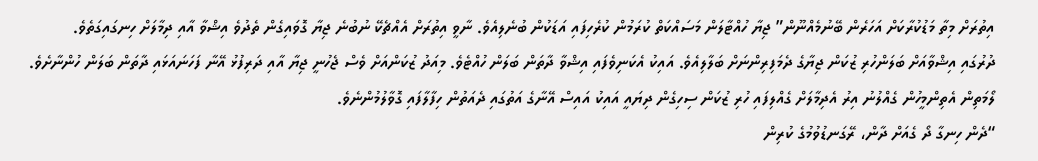އިތުރަށް މިތާ މަޑުކުރާކަށް އަހަރެން ބޭނުމެއްނޫން” ޖިޔާ ހުއްޓާލަން މަސައްކަތް ކުރަމުން ކުރެހިފައި އަޑަކުން ބުނެލިއެވެ. ނާވީ އިތުރަށް އެއްޗެކޭ ނުބުނެ ޖިޔާ ގޮވައިގެން ތެދުވެ އިޝްވާ އާއި ދިމާލަށް ހިނގައިގަތެވެ.
ދުރުގައި އިޝްވާއަށް ބަލަންހުރި ޒުކަން ޖިޔާގެ ދެމަފިރިންނަށް ބަލާލިއެވެ. އައިކު އެކަނިވެފައި އިޝްވާ ދާތަން ބަލަން ހުއްޓެވެ. މިއަދު ޒުކަންއަށް ވެސް ޖެހުނީ ޖިޔާ އާއި ދަރިފުޅު އޭނާ ފަހަނައަޅައި ދާތަން ބަލަން ހުންނާށެވެ. ލޯމަތިން އެތިންމީހުން ގެއްލުނު އިރު އެދިމާލަށް ގެއްލިފައި ހުރި ޒުކަން ސިހިގެން ދިޔައީ އައިކު އައިސް އޭނާގެ އަތުގައި ދެއަތުން ހިފާލާފައި ގޮވާލުމުންނެވެ.
“ދެން ހިނގާ ދޯ ގެއަށް ދާން، ރޭގަނޑުވުމުގެ ކުރިން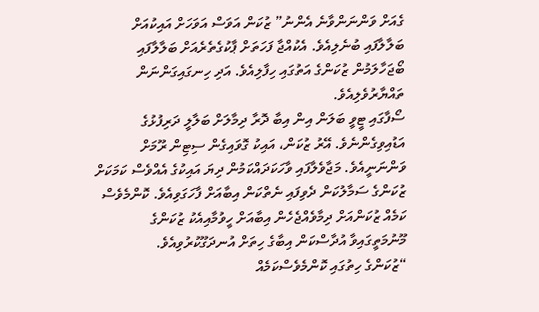ގެއަށް ވަންނަންވާނެ އެންނު” ޒުކަން އަވަސް އަވަހަށް އައިކުއަށް ބަލާލާފައި ބުނެލިއެވެ. އެކުއްޖާ ފަހަތަށް ޕާކުގެތެރެއަށް ބަލާލާފައި ބޯޖަހާލަމުން ޒުކަންގެ އަތުގައި ހިފާލިއެވެ. އަދި ހިނގައިގަންނަން ތައްޔާރުވެލިއެވެ.
ސޯފާގައި ޓީވީ ބަލަން އިން އިބާ ދޮރާ ދިމާލަށް ބަލާލީ ދަރިފުޅުގެ އަޑުއިވިގެންނެވެ. އޭރު ޒުކަން، އައިކު ގޮވައިގެން ސިޓިން ރޫމަށް ވަންނަނީއެވެ. މަޖާވެލާފައި ވާހަކަދައްކަމުން ދިޔަ އައިކުގެ އެއްވެސް ކަމަކަށް ޒުކަންގެ ސަމާލުކަން ދެވިފައި ނެތްކަން އިބާއަށް ފާހަގަވިއެވެ. ކޮންމެވެސް ކަމެއް ޒުކަންއަށް ދިމާވެއްޖެހެން އިބާއަށް ހީވުމާއިއެކު ޒުކަންގެ މޫނުމަތީގައިވާ އުދާސްކަން އިބާގެ ހިތަށް އުނދަގޫކުރުވިއެވެ.
“ޒުކަންގެ ހިތުގައި ކޮންމެވެސްކަމެއް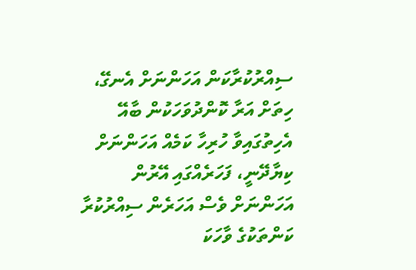ސިއްރުކުރާކަން އަހަންނަށް އެނގޭ، ހިތަށް އަރާ ކޮންދުވަހަކުން ބާއޭ އެހިތުގައިވާ ހުރިހާ ކަމެއް އަހަންނަށް ކިޔާދޭނީ، ފަހަރެއްގައި އޭރުން އަހަންނަށް ވެސް އަހަރެން ސިއްރުކުރާ ކަންތަކުގެ ވާހަކަ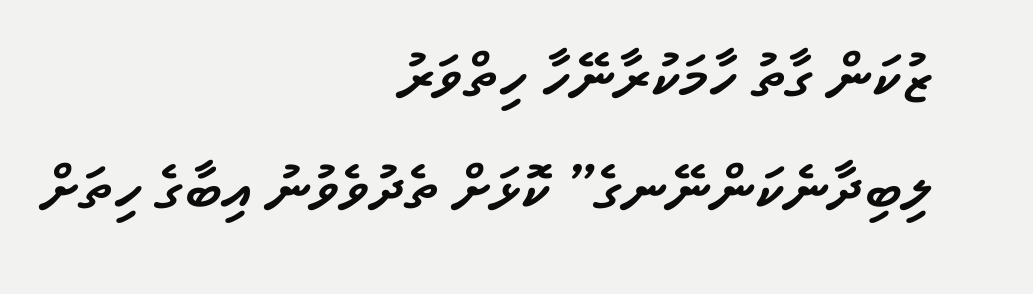ޒުކަން ގާތު ހާމަކުރާނޭހާ ހިތްވަރު ލިބިދާނެކަންނޭނގެ” ކޮޅަށް ތެދުވެވުނު އިބާގެ ހިތަށް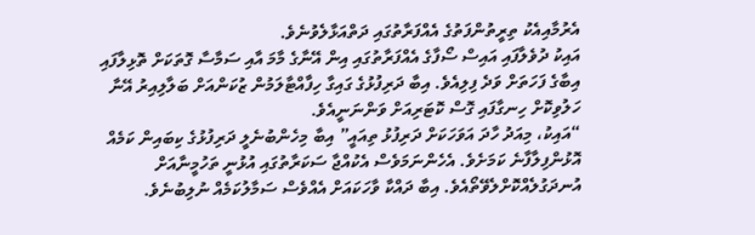އެރުމާއިއެކު ތިރީތުންފަތުގެ އެއްފަރާތުގައި ދަތްއަޅާލެވުނެވެ.
އައިކު ދުވެލާފައި އައިސް ސޯފާގެ އެއްފަރާތުގައި އިން އޭނާގެ މާމަ އާއި ސަމާސާ ގޮތަކަށް ތޮޅިލާފައި އިބާގެ ފަހަތަށް ވަދެ ފިލިއެވެ. އިބާ ދަރިފުޅުގެ ގައިގާ ހިފާއްޓާލަމުން ޒުކަންއަށް ބަލާލިއިރު އޭނާ ހަލުވިކޮށް ހިނގާފައި ގޮސް ކޮޓަރިއަށް ވަންނަނީއެވެ.
“އައިކު، މިއަދު ހާދަ އަވަހަކަށް ދަރިފުޅު ތިއައީ” އިބާ މިހެންބުނެލީ ދަރިފުޅުގެ ކިބައިން ކަމެއް އޮޅުންފިލާފާނެ ކަމަށެވެ. އެހެންނަމަވެސް އެކުއްޖާ ސަކަރާތުގައި އުޅުނީ ތަހުމީނާއަށް އުނދަގުލެއްކޮށްލެވޭތޯއެވެ. އިބާ ދައްކާ ވާހަކައަށް އެއްވެސް ސަމާލުކަމެއް ނުލިބުނެވެ.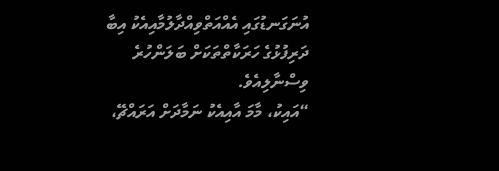އުނަގަނޑުގައި އެއްއަތްވިއްދާލުމާއިއެކު އިބާ ދަރިފުޅުގެ ހަރަކާތްތަކަށް ބަލަންހުރެ ވިސްނާލިއެވެ.
“އައިކު، މާމަ އާއިއެކު ނަމާދަށް އަރައްޗޭ،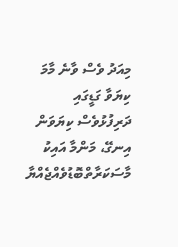މިއަދު ވެސް ވާނެ މާމަ ކިޔަވާ ގަޑީގައި ދަރިފުޅުވެސް ކިޔަވަން އިނގޭ، މަންމާ އައިކު މާސަކަރާތްބޮޑުވެއްޖެއްޔާ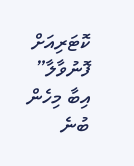ކޮޓަރިއަށް ފޮނުވާލާ” އިބާ މިހެން ބުނެ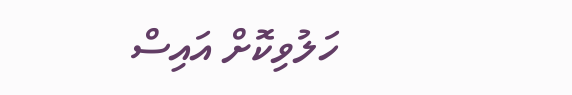ހަލުވިކޮށް އައިސް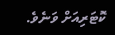ކޮޓަރިއަށް ވަނެވެ.